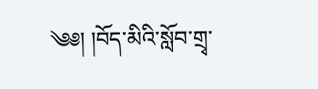༄༅། །བོད་མིའི་སློབ་གྲྭ་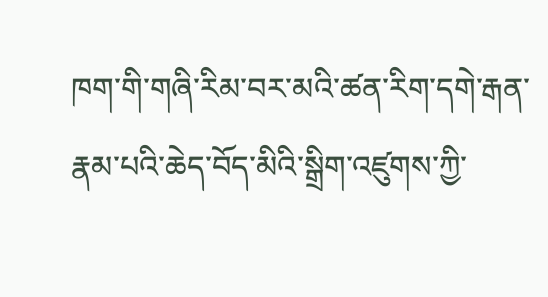ཁག་གི་གཞི་རིམ་བར་མའི་ཚན་རིག་དགེ་རྒན་རྣམ་པའི་ཆེད་བོད་མིའི་སྒྲིག་འཛུགས་ཀྱི་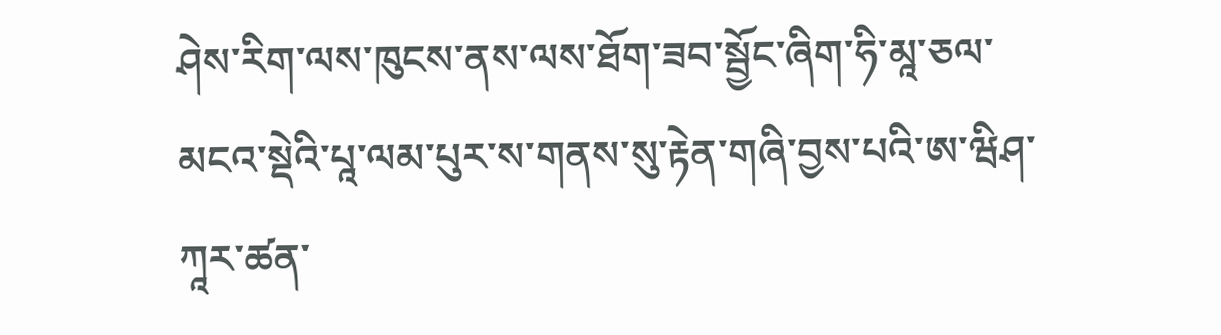ཤེས་རིག་ལས་ཁུངས་ནས་ལས་ཐོག་ཟབ་སྦྱོང་ཞིག་ཧི་མཱ་ཅལ་མངའ་སྡེའི་པཱ་ལམ་པུར་ས་གནས་སུ་རྟེན་གཞི་བྱས་པའི་ཨ་ཝིཤ་ཀཱར་ཚན་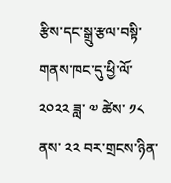རྩིས་དང་སྒྲུ་རྩལ་བསྟི་གནས་ཁང་དུ་ཕྱི་ལོ་ ༢༠༢༢ ཟླ་ ༧ ཚེས་ ༡༨ ནས་ ༢༢ བར་གྲངས་ཉིན་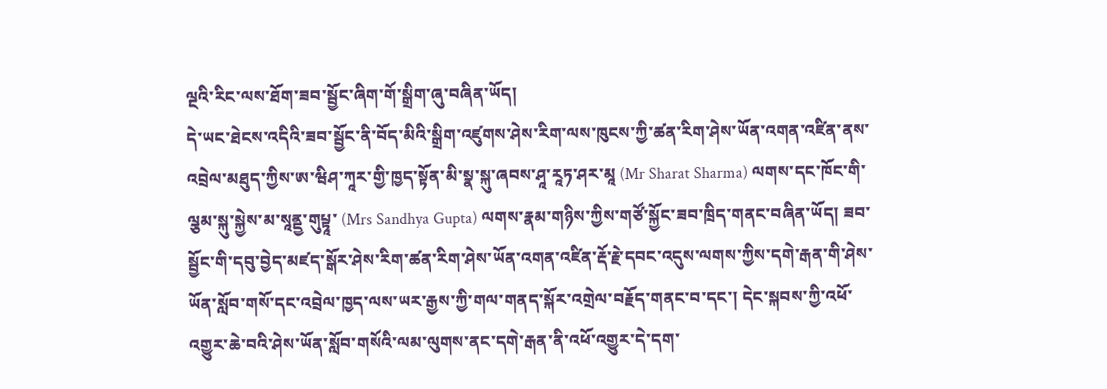ལྔའི་རིང་ལས་ཐོག་ཟབ་སྦྱོང་ཞིག་གོ་སྒྲིག་ཞུ་བཞིན་ཡོད།
དེ་ཡང་ཐེངས་འདིའི་ཟབ་སྦྱོང་ནི་བོད་མིའི་སྒྲིག་འཛུགས་ཤེས་རིག་ལས་ཁུངས་ཀྱི་ཚན་རིག་ཤེས་ཡོན་འགན་འཛིན་ནས་འབྲེལ་མཐུད་ཀྱིས་ཨ་ཝིཤ་ཀཱར་གྱི་ཁྱད་སྟོན་མི་སྣ་སྐུ་ཞབས་ཤཱ་རཱཏ་ཤར་མཱ (Mr Sharat Sharma) ལགས་དང་ཁོང་གི་ལྕམ་སྐུ་སྐྱེས་མ་སཱནྡྱ་གུཔྟཱ་ (Mrs Sandhya Gupta) ལགས་རྣམ་གཉིས་ཀྱིས་གཙོ་སྐྱོང་ཟབ་ཁྲིད་གནང་བཞིན་ཡོད། ཟབ་སྦྱོང་གི་དབུ་བྱེད་མཛད་སྒོར་ཤེས་རིག་ཚན་རིག་ཤེས་ཡོན་འགན་འཛིན་རྡོ་རྗེ་དབང་འདུས་ལགས་ཀྱིས་དགེ་རྒན་གི་ཤེས་ཡོན་སློབ་གསོ་དང་འབྲེལ་ཁྱད་ལས་ཡར་རྒྱས་ཀྱི་གལ་གནད་སྐོར་འགྲེལ་བརྗོད་གནང་བ་དང་། དེང་སྐབས་ཀྱི་འཕོ་འགྱུར་ཆེ་བའི་ཤེས་ཡོན་སློབ་གསོའི་ལམ་ལུགས་ནང་དགེ་རྒན་ནི་འཕོ་འགྱུར་དེ་དག་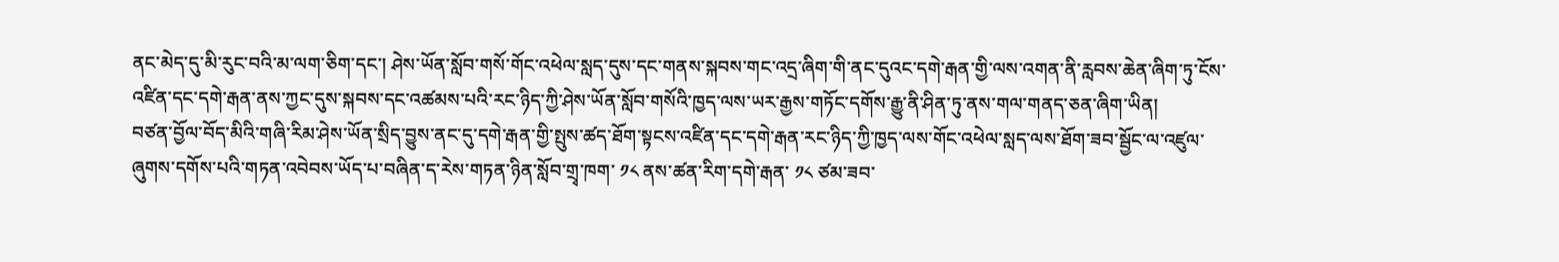ནང་མེད་དུ་མི་རུང་བའི་མ་ལག་ཅིག་དང་། ཤེས་ཡོན་སློབ་གསོ་གོང་འཕེལ་སླད་དུས་དང་གནས་སྐབས་གང་འདྲ་ཞིག་གི་ནང་དུའང་དགེ་རྒན་གྱི་ལས་འགན་ནི་རླབས་ཆེན་ཞིག་ཏུ་ངོས་འཛིན་དང་དགེ་རྒན་ནས་ཀྱང་དུས་སྐབས་དང་འཚམས་པའི་རང་ཉིད་ཀྱི་ཤེས་ཡོན་སློབ་གསོའི་ཁྱད་ལས་ཡར་རྒྱས་གཏོང་དགོས་རྒྱུ་ནི་ཤིན་ཏུ་ནས་གལ་གནད་ཅན་ཞིག་ཡིན།
བཙན་བྱོལ་བོད་མིའི་གཞི་རིམ་ཤེས་ཡོན་སྲིད་བྱུས་ནང་དུ་དགེ་རྒན་གྱི་སྤུས་ཚད་ཐོག་སྟངས་འཛིན་དང་དགེ་རྒན་རང་ཉིད་ཀྱི་ཁྱད་ལས་གོང་འཕེལ་སླད་ལས་ཐོག་ཟབ་སྦྱོང་ལ་འཛུལ་ཞུགས་དགོས་པའི་གཏན་འབེབས་ཡོད་པ་བཞིན་ད་རེས་གཏན་ཉིན་སློབ་གྲྭ་ཁག་ ༡༨ ནས་ཚན་རིག་དགེ་རྒན་ ༡༨ ཙམ་ཟབ་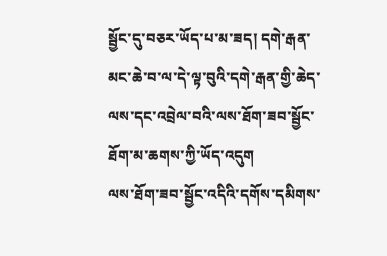སྦྱོང་དུ་བཅར་ཡོད་པ་མ་ཟད། དགེ་རྒན་མང་ཆེ་བ་ལ་དེ་ལྟ་བུའི་དགེ་རྒན་གྱི་ཆེད་ལས་དང་འབྲེལ་བའི་ལས་ཐོག་ཟབ་སྦྱོང་ཐོག་མ་ཆགས་ཀྱི་ཡོད་འདུག
ལས་ཐོག་ཟབ་སྦྱོང་འདིའི་དགོས་དམིགས་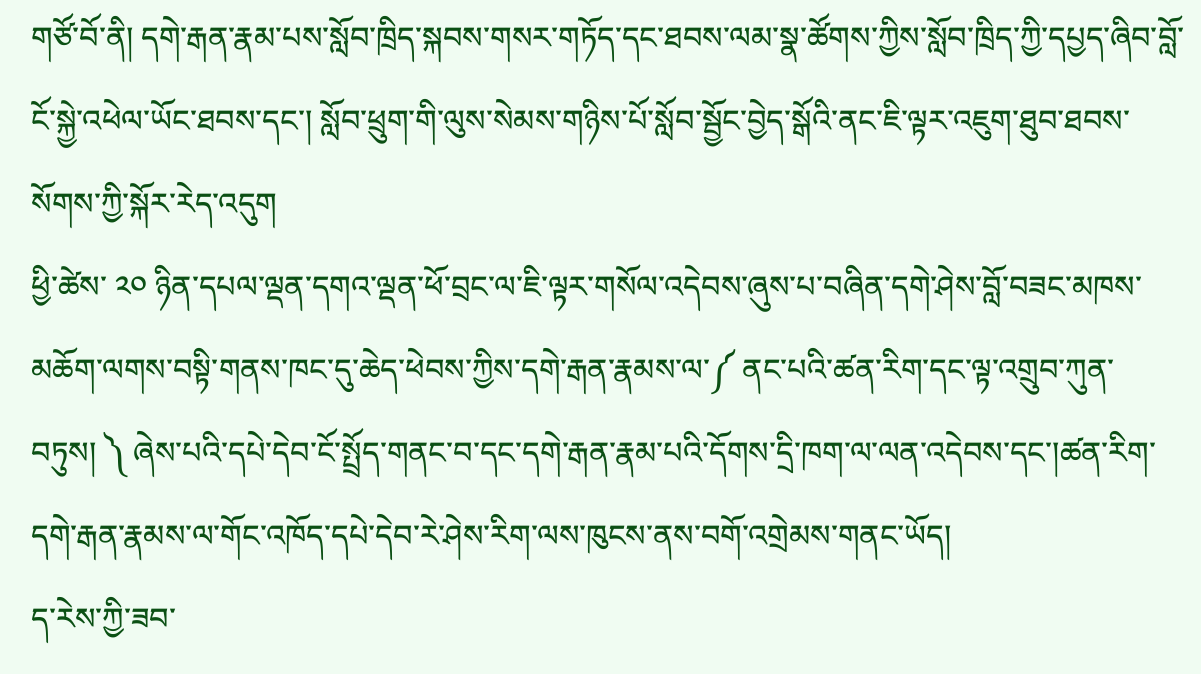གཙོ་བོ་ནི། དགེ་རྒན་རྣམ་པས་སློབ་ཁྲིད་སྐབས་གསར་གཏོད་དང་ཐབས་ལམ་སྣ་ཚོགས་ཀྱིས་སློབ་ཁྲིད་ཀྱི་དཔྱད་ཞིབ་བློ་ངོ་སྐྱེ་འཕེལ་ཡོང་ཐབས་དང་། སློབ་ཕྲུག་གི་ལུས་སེམས་གཉིས་པོ་སློབ་སྦྱོང་བྱེད་སྒོའི་ནང་ཇི་ལྟར་འཇུག་ཐུབ་ཐབས་སོགས་ཀྱི་སྐོར་རེད་འདུག
ཕྱི་ཚེས་ ༢༠ ཉིན་དཔལ་ལྡན་དགའ་ལྡན་ཕོ་བྲང་ལ་ཇི་ལྟར་གསོལ་འདེབས་ཞུས་པ་བཞིན་དགེ་ཤེས་བློ་བཟང་མཁས་མཆོག་ལགས་བསྟི་གནས་ཁང་དུ་ཆེད་ཕེབས་ཀྱིས་དགེ་རྒན་རྣམས་ལ་༼ ནང་པའི་ཚན་རིག་དང་ལྟ་འགྲུབ་ཀུན་བཏུས། ༽ ཞེས་པའི་དཔེ་དེབ་ངོ་སྤྲོད་གནང་བ་དང་དགེ་རྒན་རྣམ་པའི་དོགས་དྲི་ཁག་ལ་ལན་འདེབས་དང་།ཚན་རིག་དགེ་རྒན་རྣམས་ལ་གོང་འཁོད་དཔེ་དེབ་རེ་ཤེས་རིག་ལས་ཁུངས་ནས་བགོ་འགྲེམས་གནང་ཡོད།
ད་རེས་ཀྱི་ཟབ་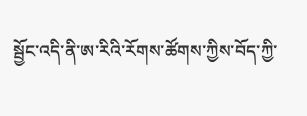སྦྱོང་འདི་ནི་ཨ་རིའི་རོགས་ཚོགས་ཀྱིས་བོད་ཀྱི་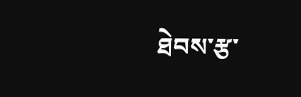ཐེབས་རྩ་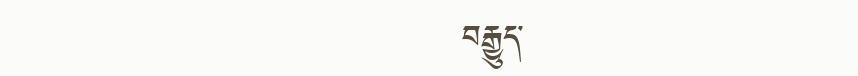བརྒྱུད་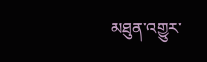མཐུན་འགྱུར་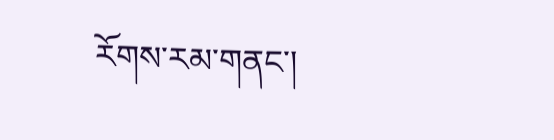རོགས་རམ་གནང་།